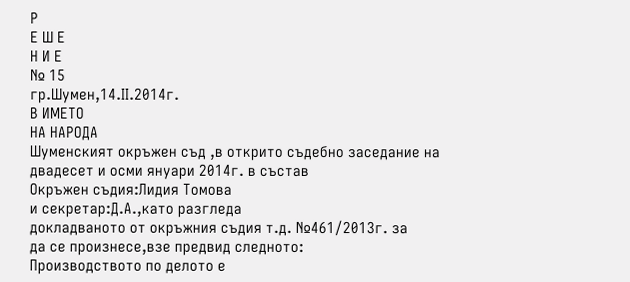Р
Е Ш Е
Н И Е
№ 15
гр.Шумен,14.ІІ.2014г.
В ИМЕТО
НА НАРОДА
Шуменският окръжен съд ,в открито съдебно заседание на двадесет и осми януари 2014г. в състав
Окръжен съдия:Лидия Томова
и секретар:Д.А.,като разгледа
докладваното от окръжния съдия т.д. №461/2013г. за
да се произнесе,взе предвид следното:
Производството по делото е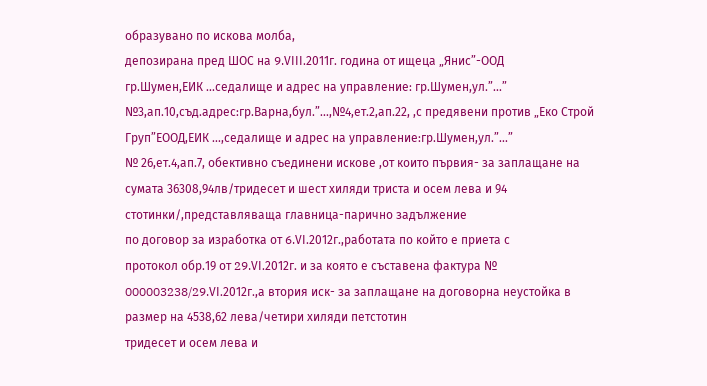образувано по искова молба,
депозирана пред ШОС на 9.VІІІ.2011г. година от ищеца „Янис”-ООД
гр.Шумен,ЕИК ...седалище и адрес на управление: гр.Шумен,ул.”...”
№3,ап.10,съд.адрес:гр.Варна,бул.”...,№4,ет.2,ап.22, ,с предявени против „Еко Строй Груп”ЕООД,ЕИК ...,седалище и адрес на управление:гр.Шумен,ул.”...”
№ 26,ет.4,ап.7, обективно съединени искове ,от които първия- за заплащане на
сумата 36308,94лв/тридесет и шест хиляди триста и осем лева и 94
стотинки/,представляваща главница-парично задължение
по договор за изработка от 6.VІ.2012г.,работата по който е приета с
протокол обр.19 от 29.VІ.2012г. и за която е съставена фактура №
000003238/29.VІ.2012г.,а втория иск- за заплащане на договорна неустойка в
размер на 4538,62 лева/четири хиляди петстотин
тридесет и осем лева и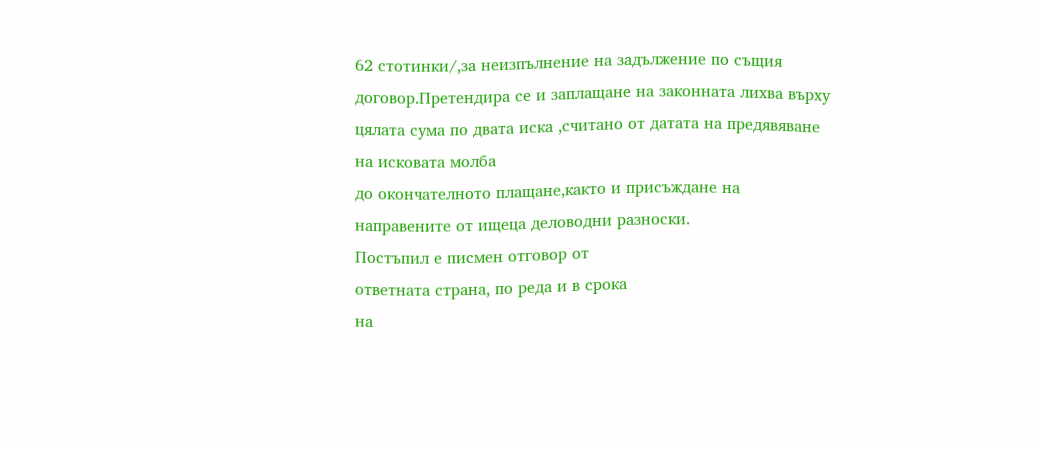62 стотинки/,за неизпълнение на задължение по същия договор.Претендира се и заплащане на законната лихва върху
цялата сума по двата иска ,считано от датата на предявяване на исковата молба
до окончателното плащане,както и присъждане на
направените от ищеца деловодни разноски.
Постъпил е писмен отговор от
ответната страна, по реда и в срока
на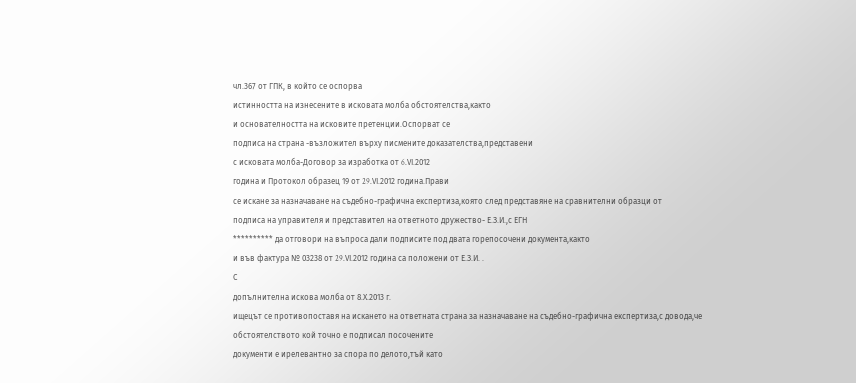чл.367 от ГПК, в който се оспорва
истинността на изнесените в исковата молба обстоятелства,както
и основателността на исковите претенции.Оспорват се
подписа на страна -възложител върху писмените доказателства,представени
с исковата молба-Договор за изработка от 6.VІ.2012
година и Протокол образец 19 от 29.VІ.2012 година.Прави
се искане за назначаване на съдебно-графична експертиза,която след представяне на сравнителни образци от
подписа на управителя и представител на ответното дружество- Е.З.И.,с ЕГН
********** да отговори на въпроса дали подписите под двата горепосочени документа,както
и във фактура № 03238 от 29.VІ.2012 година са положени от Е.З.И. .
С
допълнителна искова молба от 8.Х.2013 г.
ищецът се противопоставя на искането на ответната страна за назначаване на съдебно-графична експертиза,с довода,че обстоятелството кой точно е подписал посочените
документи е ирелевантно за спора по делото,тъй като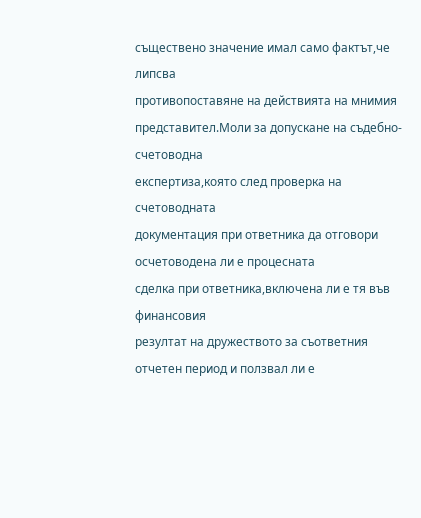съществено значение имал само фактът,че липсва
противопоставяне на действията на мнимия
представител.Моли за допускане на съдебно-счетоводна
експертиза,която след проверка на счетоводната
документация при ответника да отговори осчетоводена ли е процесната
сделка при ответника,включена ли е тя във финансовия
резултат на дружеството за съответния отчетен период и ползвал ли е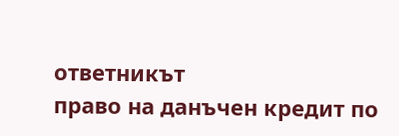ответникът
право на данъчен кредит по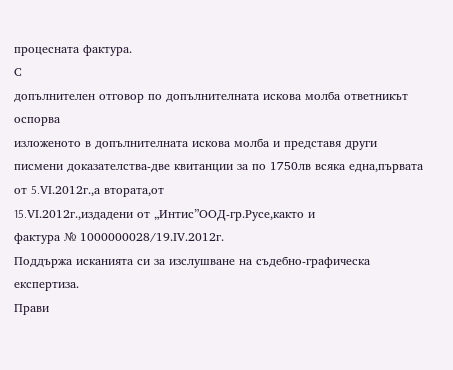процесната фактура.
С
допълнителен отговор по допълнителната искова молба ответникът оспорва
изложеното в допълнителната искова молба и представя други писмени доказателства-две квитанции за по 1750лв всяка една,първата от 5.VІ.2012г.,а втората,от
15.VІ.2012г.,издадени от „Интис”ООД-гр.Русе,както и
фактура № 1000000028/19.ІV.2012г.
Поддържа исканията си за изслушване на съдебно-графическа
експертиза.
Прави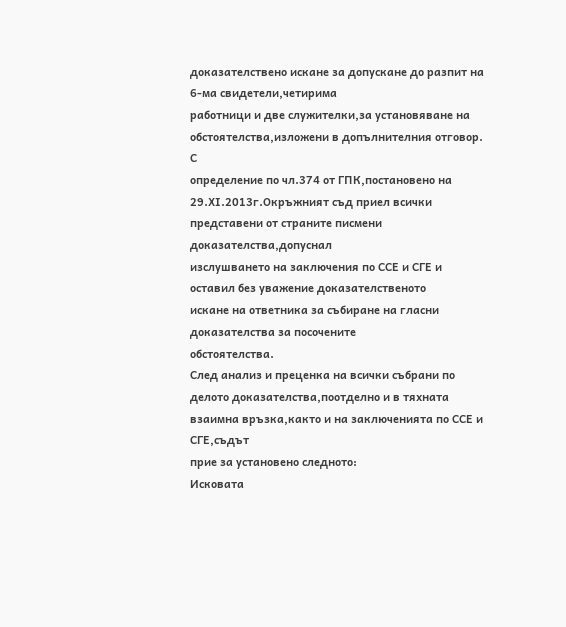доказателствено искане за допускане до разпит на 6-ма свидетели,четирима
работници и две служителки,за установяване на обстоятелства,изложени в допълнителния отговор.
С
определение по чл.374 от ГПК,постановено на 29.ХІ.2013г.Окръжният съд приел всички
представени от страните писмени доказателства,допуснал
изслушването на заключения по ССЕ и СГЕ и оставил без уважение доказателственото
искане на ответника за събиране на гласни доказателства за посочените
обстоятелства.
След анализ и преценка на всички събрани по делото доказателства,поотделно и в тяхната взаимна връзка,както и на заключенията по ССЕ и СГЕ,съдът
прие за установено следното:
Исковата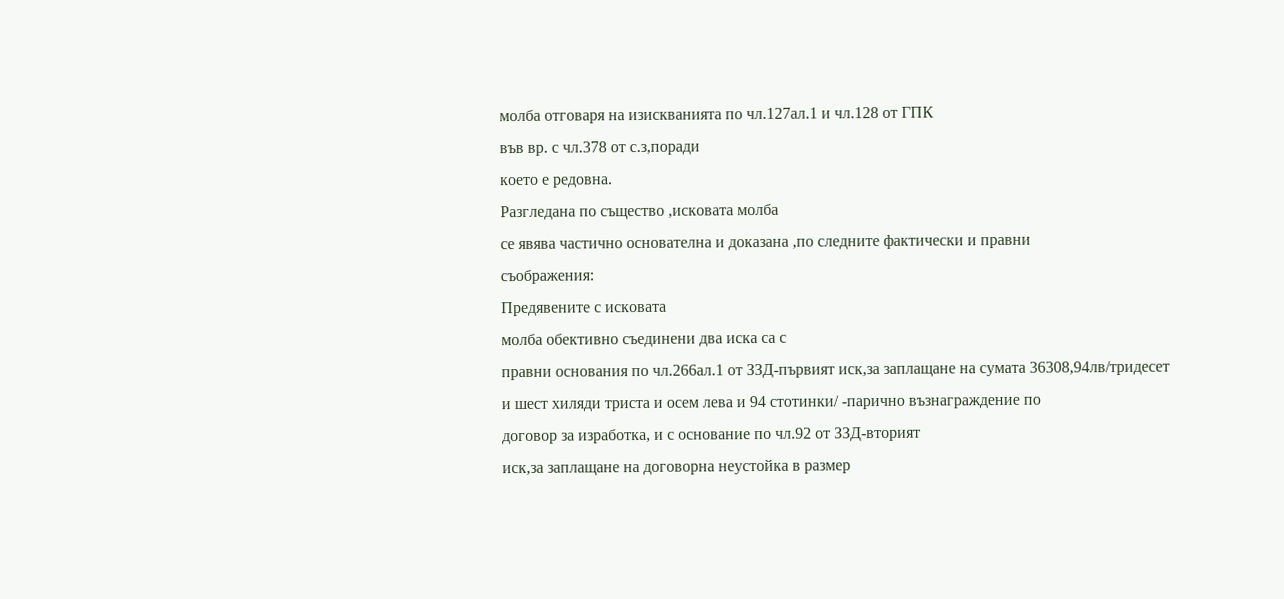молба отговаря на изискванията по чл.127ал.1 и чл.128 от ГПК
във вр. с чл.378 от с.з,поради
което е редовна.
Разгледана по същество ,исковата молба
се явява частично основателна и доказана ,по следните фактически и правни
съображения:
Предявените с исковата
молба обективно съединени два иска са с
правни основания по чл.266ал.1 от ЗЗД-първият иск,за заплащане на сумата 36308,94лв/тридесет
и шест хиляди триста и осем лева и 94 стотинки/ -парично възнаграждение по
договор за изработка, и с основание по чл.92 от ЗЗД-вторият
иск,за заплащане на договорна неустойка в размер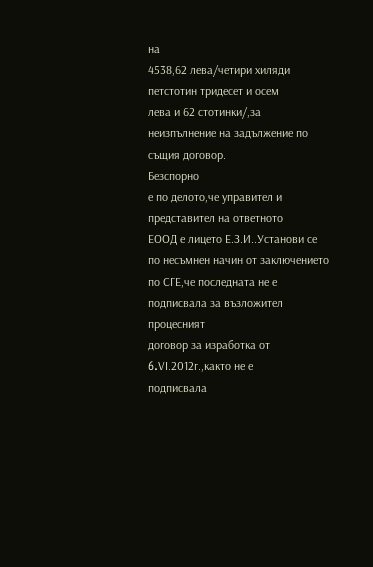на
4538,62 лева/четири хиляди петстотин тридесет и осем
лева и 62 стотинки/,за неизпълнение на задължение по същия договор.
Безспорно
е по делото,че управител и представител на ответното
ЕООД е лицето Е.З.И..Установи се по несъмнен начин от заключението по СГЕ,че последната не е подписвала за възложител процесният
договор за изработка от 6.VІ.2012г.,както не е
подписвала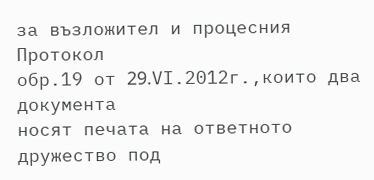за възложител и процесния Протокол
обр.19 от 29.VІ.2012г.,които два документа
носят печата на ответното дружество под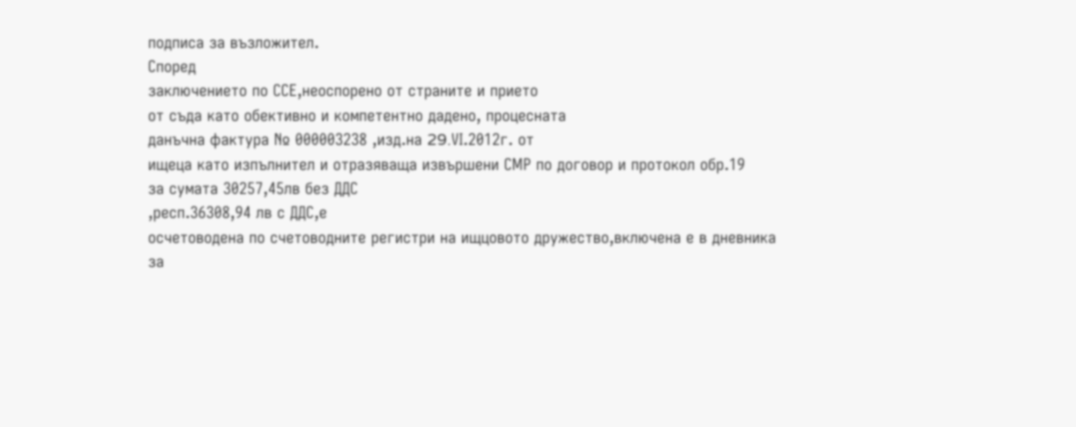подписа за възложител.
Според
заключението по ССЕ,неоспорено от страните и прието
от съда като обективно и компетентно дадено, процесната
данъчна фактура № 000003238 ,изд.на 29.VІ.2012г. от
ищеца като изпълнител и отразяваща извършени СМР по договор и протокол обр.19
за сумата 30257,45лв без ДДС
,респ.36308,94 лв с ДДС,е
осчетоводена по счетоводните регистри на ищцовото дружество,включена е в дневника за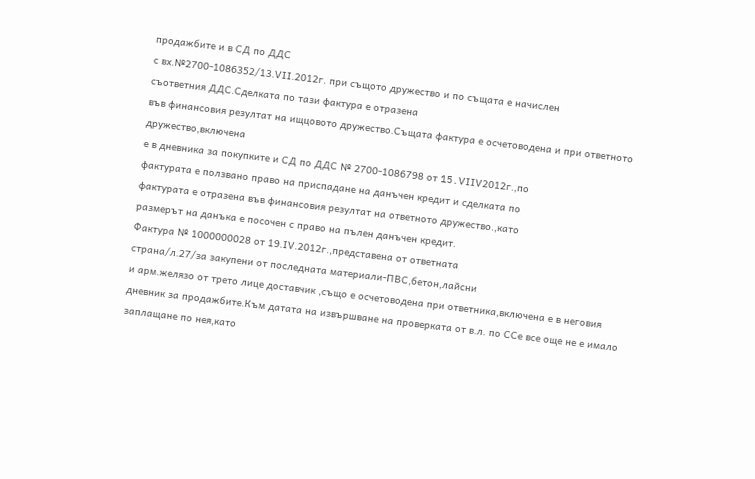продажбите и в СД по ДДС
с вх.№2700-1086352/13.VІІ.2012г. при същото дружество и по същата е начислен
съответния ДДС.Сделката по тази фактура е отразена
във финансовия резултат на ищцовото дружество.Същата фактура е осчетоводена и при ответното дружество,включена
е в дневника за покупките и СД по ДДС № 2700-1086798 от 15.VІІV2012г.,по
фактурата е ползвано право на приспадане на данъчен кредит и сделката по
фактурата е отразена във финансовия резултат на ответното дружество.,като
размерът на данъка е посочен с право на пълен данъчен кредит.
Фактура № 1000000028 от 19.ІV.2012г.,представена от ответната
страна/л.27/за закупени от последната материали-ПВС,бетон,лайсни
и арм.желязо от трето лице доставчик ,също е осчетоводена при ответника,включена е в неговия дневник за продажбите.Към датата на извършване на проверката от в.л. по ССе все още не е имало
заплащане по нея,като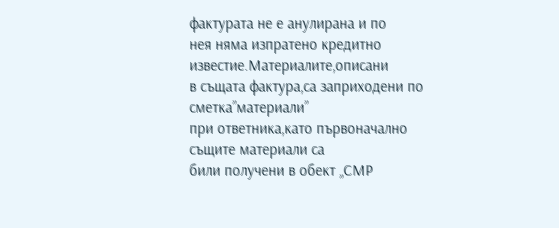фактурата не е анулирана и по
нея няма изпратено кредитно известие.Материалите,описани
в същата фактура,са заприходени по сметка”материали”
при ответника,като първоначално същите материали са
били получени в обект „СМР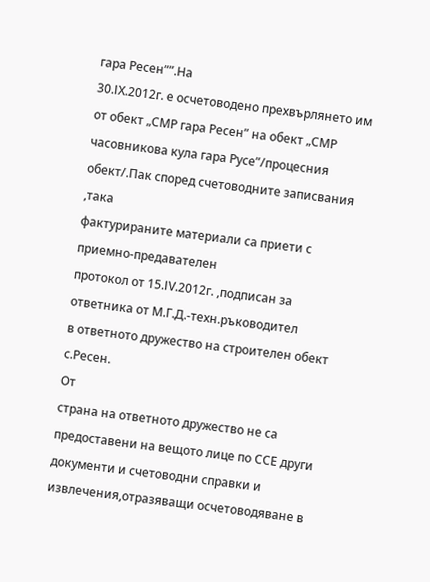гара Ресен””.На
30.ІХ.2012г. е осчетоводено прехвърлянето им от обект „СМР гара Ресен” на обект „СМР часовникова кула гара Русе”/процесния обект/.Пак според счетоводните записвания ,така
фактурираните материали са приети с приемно-предавателен
протокол от 15.ІV.2012г. ,подписан за ответника от М.Г.Д.-техн.ръководител
в ответното дружество на строителен обект с.Ресен.
От
страна на ответното дружество не са предоставени на вещото лице по ССЕ други
документи и счетоводни справки и извлечения,отразяващи осчетоводяване в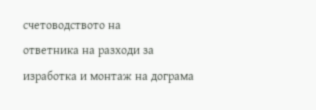счетоводството на
ответника на разходи за изработка и монтаж на дограма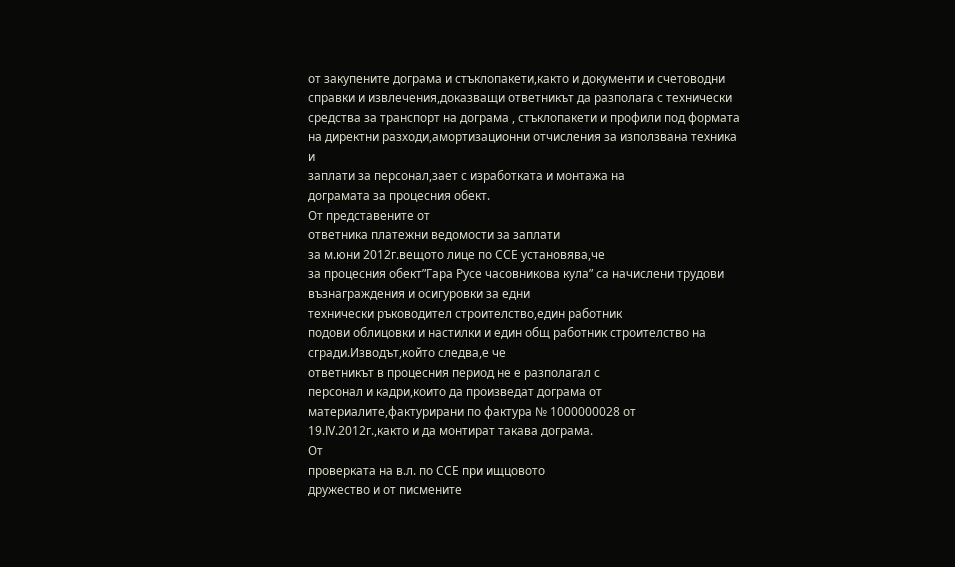от закупените дограма и стъклопакети,както и документи и счетоводни справки и извлечения,доказващи ответникът да разполага с технически
средства за транспорт на дограма , стъклопакети и профили под формата на директни разходи,амортизационни отчисления за използвана техника и
заплати за персонал,зает с изработката и монтажа на
дограмата за процесния обект.
От представените от
ответника платежни ведомости за заплати
за м.юни 2012г.вещото лице по ССЕ установява,че
за процесния обект”Гара Русе часовникова кула” са начислени трудови възнаграждения и осигуровки за едни
технически ръководител строителство,един работник
подови облицовки и настилки и един общ работник строителство на сгради.Изводът,който следва,е че
ответникът в процесния период не е разполагал с
персонал и кадри,които да произведат дограма от материалите,фактурирани по фактура № 1000000028 от
19.ІV.2012г.,както и да монтират такава дограма.
От
проверката на в.л. по ССЕ при ищцовото
дружество и от писмените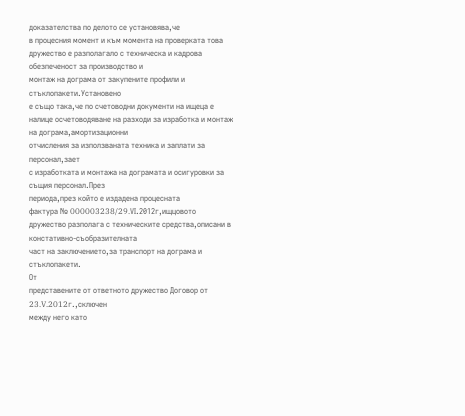доказателства по делото се установява,че
в процесния момент и към момента на проверката това
дружество е разполагало с техническа и кадрова обезпеченост за производство и
монтаж на дограма от закупените профили и стъклопакети.Установено
е също така,че по счетоводни документи на ищеца е
налице осчетоводяване на разходи за изработка и монтаж на дограма,амортизационни
отчисления за използваната техника и заплати за персонал,зает
с изработката и монтажа на дограмата и осигуровки за същия персонал.През
периода,през който е издадена процесната
фактура № 000003238/29.VІ.2012г,ищцовото дружество разполага с техническите средства,описани в констативно-съобразителната
част на заключението,за транспорт на дограма и стъклопакети.
От
представените от ответното дружество Договор от 23.V.2012г.,сключен
между него като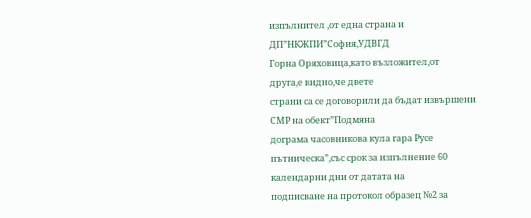изпълнител ,от една страна и ДП”НКЖПИ”София,УДВГД
Горна Оряховица,като възложител,от
друга,е видно,че двете
страни са се договорили да бъдат извършени СМР на обект”Подмяна
дограма часовникова кула гара Русе
пътническа”,със срок за изпълнение 60 календарни дни от датата на
подписване на протокол образец №2 за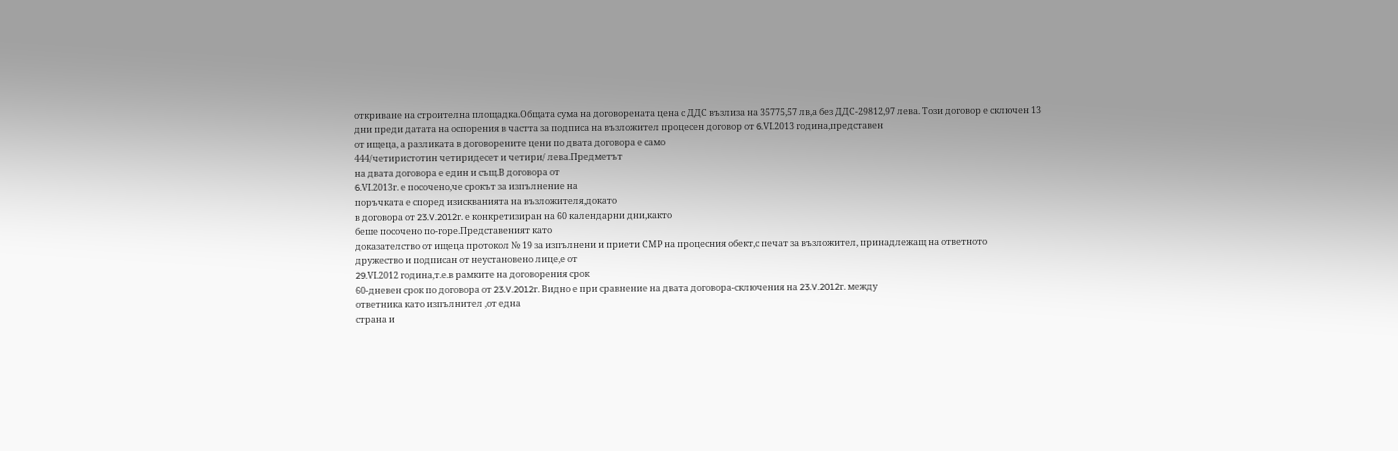откриване на строителна площадка.Общата сума на договорената цена с ДДС възлиза на 35775,57 лв,а без ДДС-29812,97 лева. Този договор е сключен 13
дни преди датата на оспорения в частта за подписа на възложител процесен договор от 6.VІ.2013 година,представен
от ищеца, а разликата в договорените цени по двата договора е само
444/четиристотин четиридесет и четири/ лева.Предметът
на двата договора е един и същ.В договора от
6.VІ.2013г. е посочено,че срокът за изпълнение на
поръчката е според изискванията на възложителя,докато
в договора от 23.V.2012г. е конкретизиран на 60 календарни дни,както
беше посочено по-горе.Представеният като
доказателство от ищеца протокол № 19 за изпълнени и приети СМР на процесния обект,с печат за възложител, принадлежащ на ответното
дружество и подписан от неустановено лице,е от
29.VІ.2012 година,т.е.в рамките на договорения срок
60-дневен срок по договора от 23.V.2012г. Видно е при сравнение на двата договора-сключения на 23.V.2012г. между
ответника като изпълнител ,от една
страна и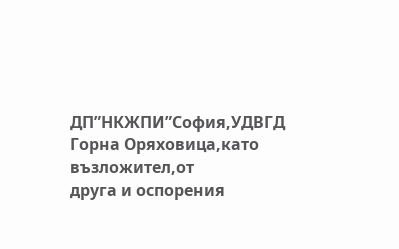ДП”НКЖПИ”София,УДВГД Горна Оряховица,като възложител,от
друга и оспорения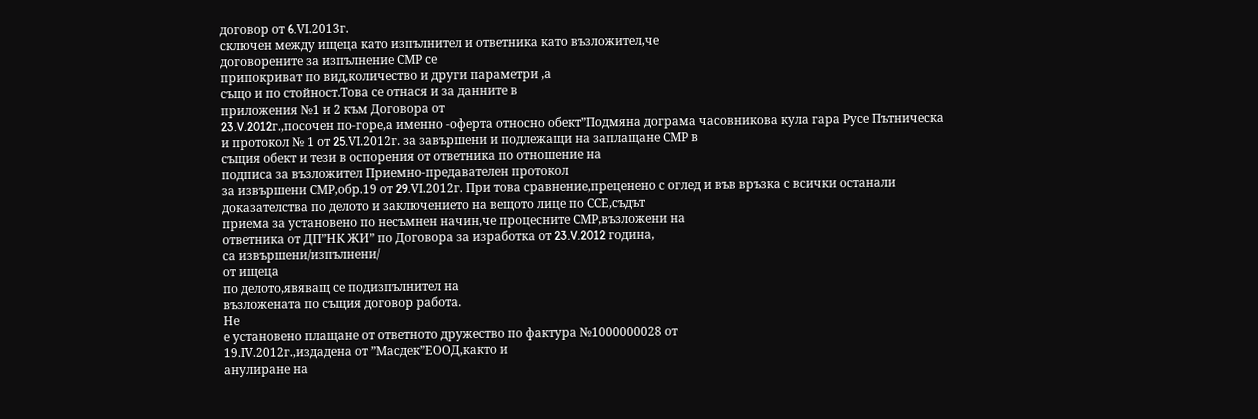договор от 6.VІ.2013г.
сключен между ищеца като изпълнител и ответника като възложител,че
договорените за изпълнение СМР се
припокриват по вид,количество и други параметри ,а
също и по стойност.Това се отнася и за данните в
приложения №1 и 2 към Договора от
23.V.2012г.,посочен по-горе,а именно -оферта относно обект”Подмяна дограма часовникова кула гара Русе Пътническа
и протокол № 1 от 25.VІ.2012г. за завършени и подлежащи на заплащане СМР в
същия обект и тези в оспорения от ответника по отношение на
подписа за възложител Приемно-предавателен протокол
за извършени СМР,обр.19 от 29.VІ.2012г. При това сравнение,преценено с оглед и във връзка с всички останали
доказателства по делото и заключението на вещото лице по ССЕ,съдът
приема за установено по несъмнен начин,че процесните СМР,възложени на
ответника от ДП”НК ЖИ” по Договора за изработка от 23.V.2012 година,
са извършени/изпълнени/
от ищеца
по делото,явяващ се подизпълнител на
възложената по същия договор работа.
Не
е установено плащане от ответното дружество по фактура №1000000028 от
19.ІV.2012г.,издадена от ”Масдек”ЕООД,както и
анулиране на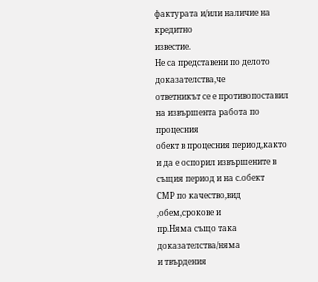фактурата и/или наличие на кредитно
известие.
Не са представени по делото доказателства,че
ответникът се е противопоставил на извършента работа по процесния
обект в процесния период,както
и да е оспорил извършените в същия период и на с.обект
СМР по качество,вид
,обем,срокове и
пр.Няма също така доказателства/няма
и твърдения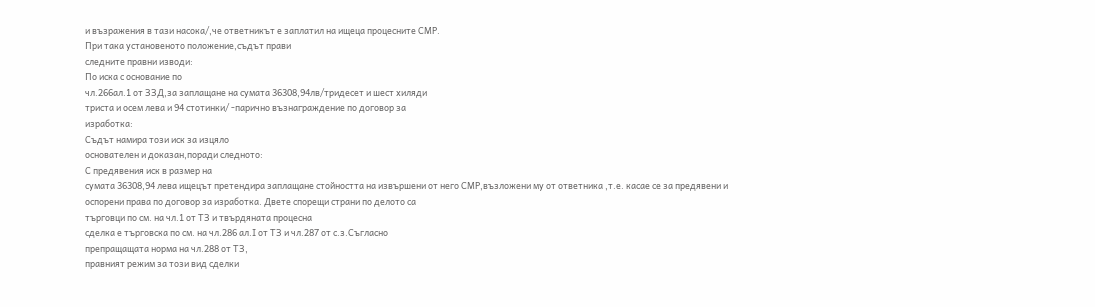и възражения в тази насока/,че ответникът е заплатил на ищеца процесните СМР.
При така установеното положение,съдът прави
следните правни изводи:
По иска с основание по
чл.266ал.1 от ЗЗД,за заплащане на сумата 36308,94лв/тридесет и шест хиляди
триста и осем лева и 94 стотинки/ -парично възнаграждение по договор за
изработка:
Съдът намира този иск за изцяло
основателен и доказан,поради следното:
С предявения иск в размер на
сумата 36308,94 лева ищецът претендира заплащане стойността на извършени от него СМР,възложени му от ответника ,т.е. касае се за предявени и
оспорени права по договор за изработка. Двете спорещи страни по делото са
търговци по см. на чл.1 от ТЗ и твърдяната процесна
сделка е търговска по см. на чл.286 ал.І от ТЗ и чл.287 от с.з.Съгласно
препращащата норма на чл.288 от ТЗ,
правният режим за този вид сделки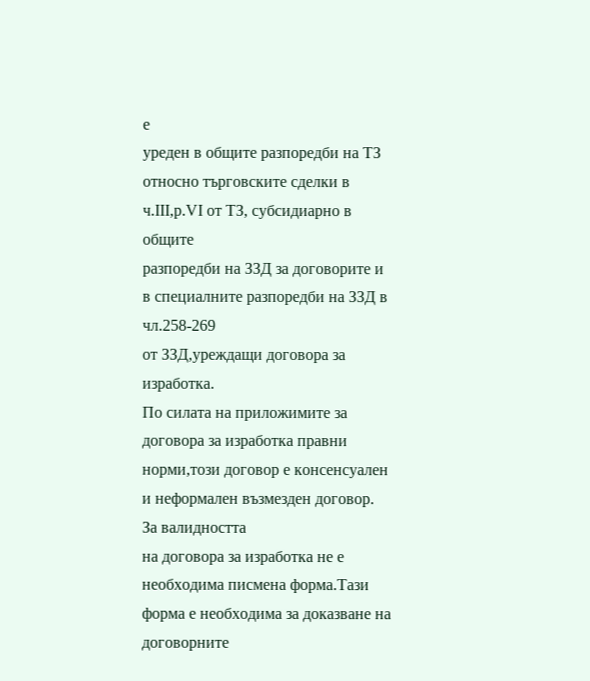е
уреден в общите разпоредби на ТЗ относно търговските сделки в ч.ІІІ,р.VІ от ТЗ, субсидиарно в общите
разпоредби на ЗЗД за договорите и в специалните разпоредби на ЗЗД в чл.258-269
от ЗЗД,уреждащи договора за изработка.
По силата на приложимите за
договора за изработка правни норми,този договор е консенсуален и неформален възмезден договор. За валидността
на договора за изработка не е необходима писмена форма.Тази
форма е необходима за доказване на
договорните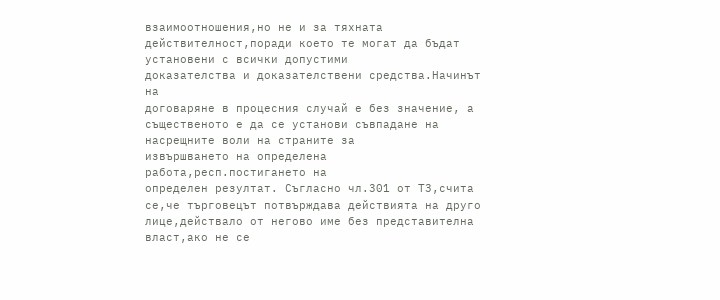взаимоотношения,но не и за тяхната действителност,поради което те могат да бъдат
установени с всички допустими
доказателства и доказателствени средства.Начинът на
договаряне в процесния случай е без значение, а
същественото е да се установи съвпадане на насрещните воли на страните за
извършването на определена работа,респ.постигането на
определен резултат. Съгласно чл.301 от ТЗ,счита се,че търговецът потвърждава действията на друго лице,действало от негово име без представителна власт,ако не се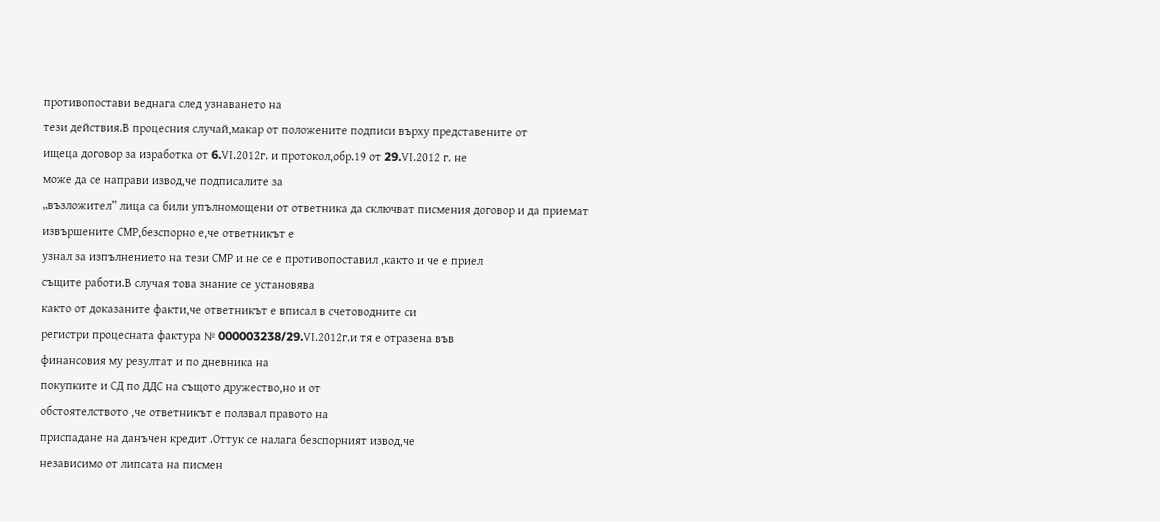противопостави веднага след узнаването на
тези действия.В процесния случай,макар от положените подписи върху представените от
ищеца договор за изработка от 6.VІ.2012г. и протокол,обр.19 от 29.VІ.2012 г. не
може да се направи извод,че подписалите за
„възложител” лица са били упълномощени от ответника да сключват писмения договор и да приемат
извършените СМР,безспорно е,че ответникът е
узнал за изпълнението на тези СМР и не се е противопоставил ,както и че е приел
същите работи.В случая това знание се установява
както от доказаните факти,че ответникът е вписал в счетоводните си
регистри процесната фактура № 000003238/29.VІ.2012г.и тя е отразена във
финансовия му резултат и по дневника на
покупките и СД по ДДС на същото дружество,но и от
обстоятелството ,че ответникът е ползвал правото на
приспадане на данъчен кредит .Оттук се налага безспорният извод,че
независимо от липсата на писмен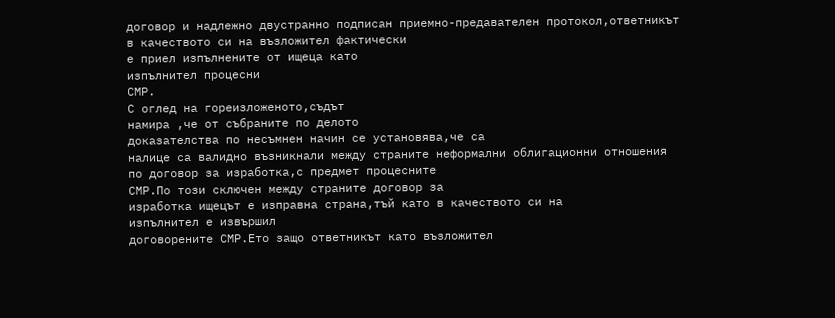договор и надлежно двустранно подписан приемно-предавателен протокол,ответникът
в качеството си на възложител фактически
е приел изпълнените от ищеца като
изпълнител процесни
СМР.
С оглед на гореизложеното,съдът
намира ,че от събраните по делото
доказателства по несъмнен начин се установява,че са
налице са валидно възникнали между страните неформални облигационни отношения
по договор за изработка,с предмет процесните
СМР.По този сключен между страните договор за
изработка ищецът е изправна страна,тъй като в качеството си на
изпълнител е извършил
договорените СМР.Ето защо ответникът като възложител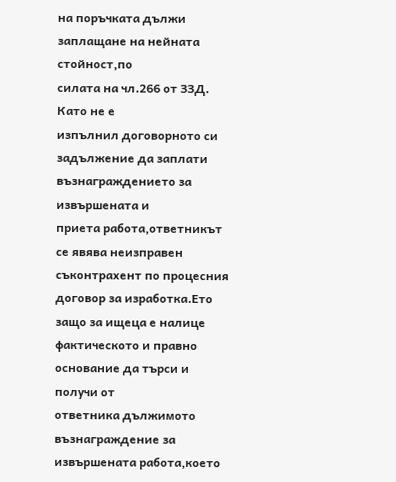на поръчката дължи заплащане на нейната стойност,по
силата на чл.266 от ЗЗД. Като не е
изпълнил договорното си задължение да заплати възнаграждението за извършената и
приета работа,ответникът се явява неизправен съконтрахент по процесния договор за изработка.Ето
защо за ищеца е налице фактическото и правно основание да търси и получи от
ответника дължимото възнаграждение за извършената работа,което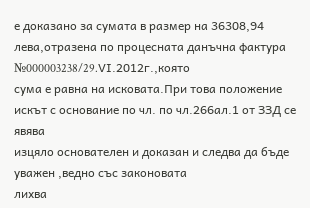е доказано за сумата в размер на 36308,94 лева,отразена по процесната данъчна фактура №000003238/29.VІ.2012г.,която
сума е равна на исковата.При това положение искът с основание по чл. по чл.266ал.1 от ЗЗД се явява
изцяло основателен и доказан и следва да бъде уважен ,ведно със законовата
лихва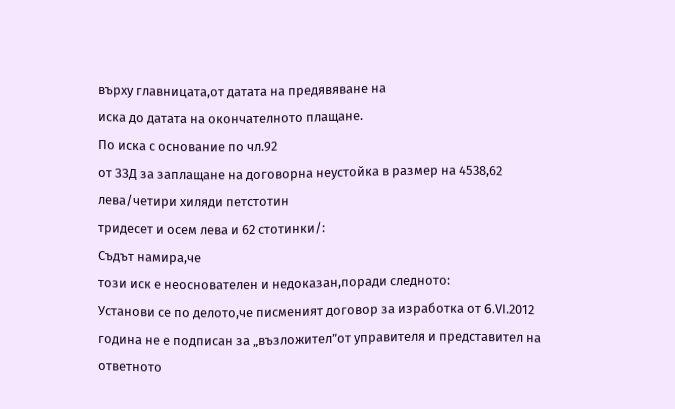върху главницата,от датата на предявяване на
иска до датата на окончателното плащане.
По иска с основание по чл.92
от ЗЗД за заплащане на договорна неустойка в размер на 4538,62 лева/четири хиляди петстотин
тридесет и осем лева и 62 стотинки/:
Съдът намира,че
този иск е неоснователен и недоказан,поради следното:
Установи се по делото,че писменият договор за изработка от 6.VІ.2012
година не е подписан за „възложител”от управителя и представител на ответното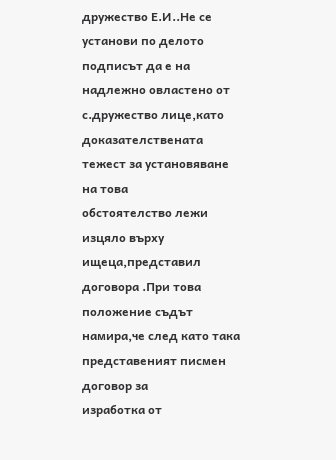дружество Е.И..Не се установи по делото
подписът да е на надлежно овластено от с.дружество лице,като доказателствената тежест за установяване на това
обстоятелство лежи изцяло върху ищеца,представил договора .При това положение съдът намира,че след като така представеният писмен договор за
изработка от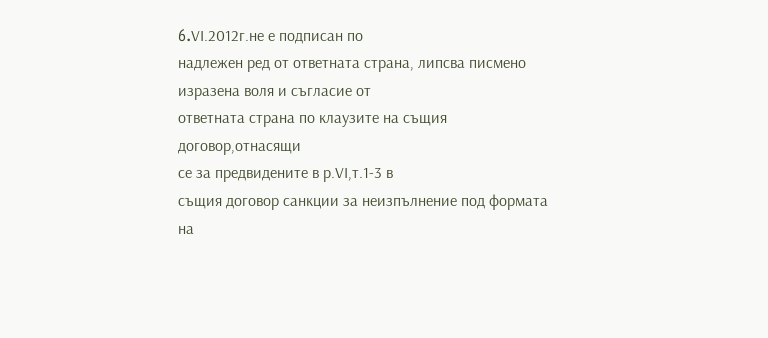6.VІ.2012г.не е подписан по
надлежен ред от ответната страна, липсва писмено изразена воля и съгласие от
ответната страна по клаузите на същия договор,отнасящи
се за предвидените в р.VІ,т.1-3 в
същия договор санкции за неизпълнение под формата на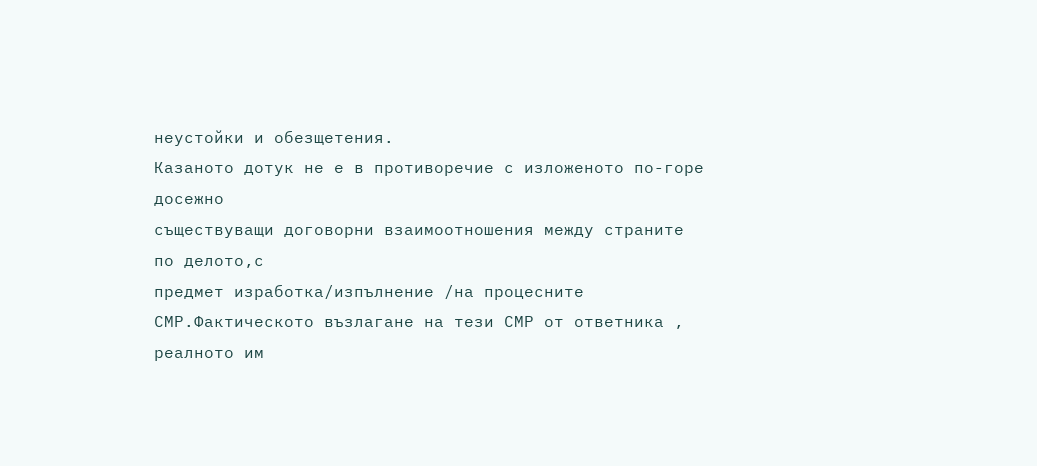неустойки и обезщетения.
Казаното дотук не е в противоречие с изложеното по-горе досежно
съществуващи договорни взаимоотношения между страните по делото,с
предмет изработка/изпълнение /на процесните
СМР.Фактическото възлагане на тези СМР от ответника ,
реалното им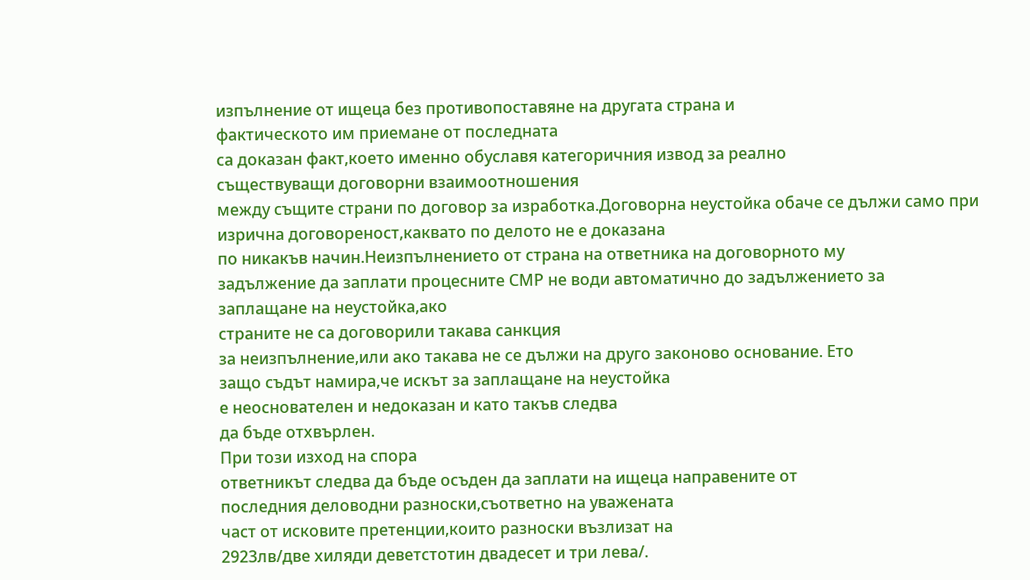изпълнение от ищеца без противопоставяне на другата страна и
фактическото им приемане от последната
са доказан факт,което именно обуславя категоричния извод за реално
съществуващи договорни взаимоотношения
между същите страни по договор за изработка.Договорна неустойка обаче се дължи само при
изрична договореност,каквато по делото не е доказана
по никакъв начин.Неизпълнението от страна на ответника на договорното му
задължение да заплати процесните СМР не води автоматично до задължението за
заплащане на неустойка,ако
страните не са договорили такава санкция
за неизпълнение,или ако такава не се дължи на друго законово основание. Ето
защо съдът намира,че искът за заплащане на неустойка
е неоснователен и недоказан и като такъв следва
да бъде отхвърлен.
При този изход на спора
ответникът следва да бъде осъден да заплати на ищеца направените от
последния деловодни разноски,съответно на уважената
част от исковите претенции,които разноски възлизат на
2923лв/две хиляди деветстотин двадесет и три лева/.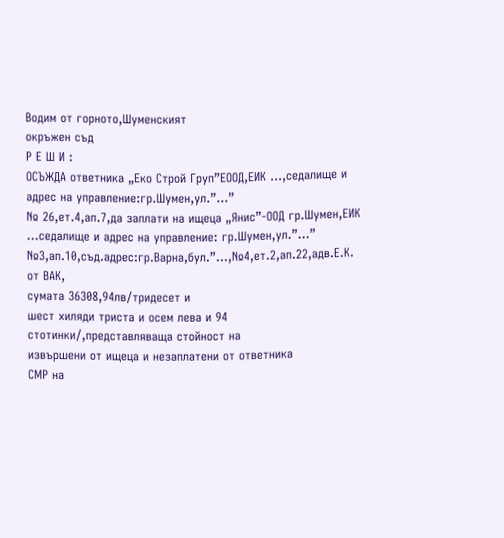Водим от горното,Шуменският
окръжен съд
Р Е Ш И :
ОСЪЖДА ответника „Еко Строй Груп”ЕООД,ЕИК ...,седалище и адрес на управление:гр.Шумен,ул.”...”
№ 26,ет.4,ап.7,да заплати на ищеца „Янис”-ООД гр.Шумен,ЕИК ...седалище и адрес на управление: гр.Шумен,ул.”...”
№3,ап.10,съд.адрес:гр.Варна,бул.”...,№4,ет.2,ап.22,адв.Е.К. от ВАК,
сумата 36308,94лв/тридесет и
шест хиляди триста и осем лева и 94 стотинки/,представляваща стойност на
извършени от ищеца и незаплатени от ответника
СМР на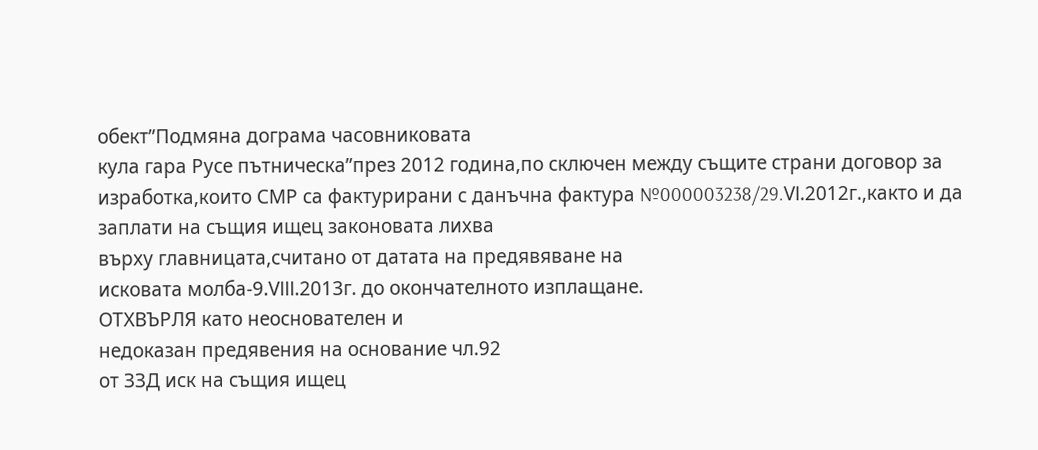обект”Подмяна дограма часовниковата
кула гара Русе пътническа”през 2012 година,по сключен между същите страни договор за изработка,които СМР са фактурирани с данъчна фактура №000003238/29.VІ.2012г.,както и да
заплати на същия ищец законовата лихва
върху главницата,считано от датата на предявяване на
исковата молба-9.VІІІ.2013г. до окончателното изплащане.
ОТХВЪРЛЯ като неоснователен и
недоказан предявения на основание чл.92
от ЗЗД иск на същия ищец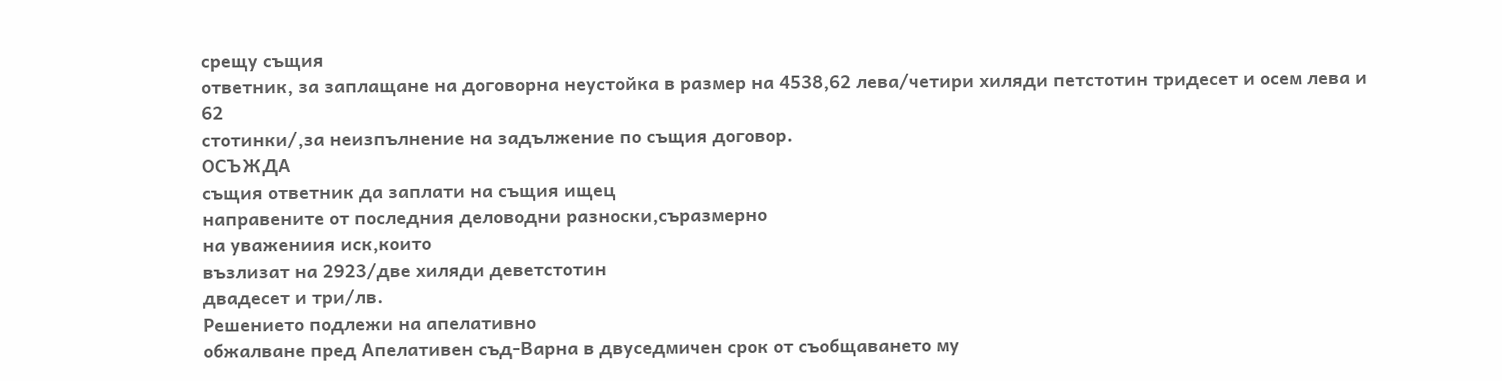срещу същия
ответник, за заплащане на договорна неустойка в размер на 4538,62 лева/четири хиляди петстотин тридесет и осем лева и 62
стотинки/,за неизпълнение на задължение по същия договор.
ОСЪЖДА
същия ответник да заплати на същия ищец
направените от последния деловодни разноски,съразмерно
на уважениия иск,които
възлизат на 2923/две хиляди деветстотин
двадесет и три/лв.
Решението подлежи на апелативно
обжалване пред Апелативен съд-Варна в двуседмичен срок от съобщаването му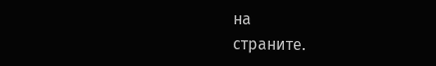на
страните.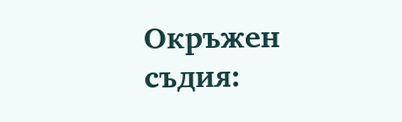Окръжен
съдия: